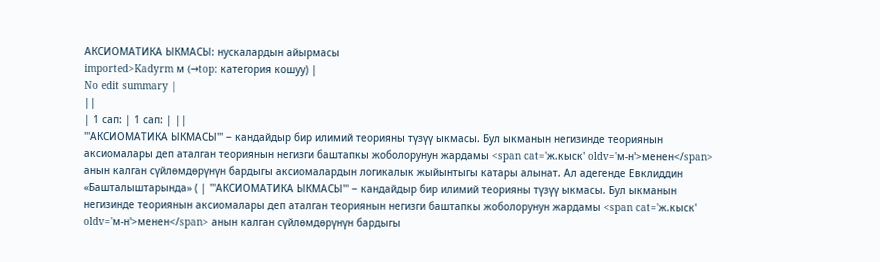АКСИОМАТИКА ЫКМАСЫ: нускалардын айырмасы
imported>Kadyrm м (→top: категория кошуу) |
No edit summary |
||
| 1 сап: | 1 сап: | ||
'''АКСИОМАТИКА ЫКМАСЫ''' ‒ кандайдыр бир илимий теорияны түзүү ыкмасы. Бул ыкманын негизинде теориянын аксиомалары деп аталган теориянын негизги баштапкы жоболорунун жардамы <span cat='ж.кыск' oldv='м-н'>менен</span> анын калган сүйлөмдөрүнүн бардыгы аксиомалардын логикалык жыйынтыгы катары алынат. Ал адегенде Евклиддин «Башталыштарында» ( | '''АКСИОМАТИКА ЫКМАСЫ''' ‒ кандайдыр бир илимий теорияны түзүү ыкмасы. Бул ыкманын негизинде теориянын аксиомалары деп аталган теориянын негизги баштапкы жоболорунун жардамы <span cat='ж.кыск' oldv='м-н'>менен</span> анын калган сүйлөмдөрүнүн бардыгы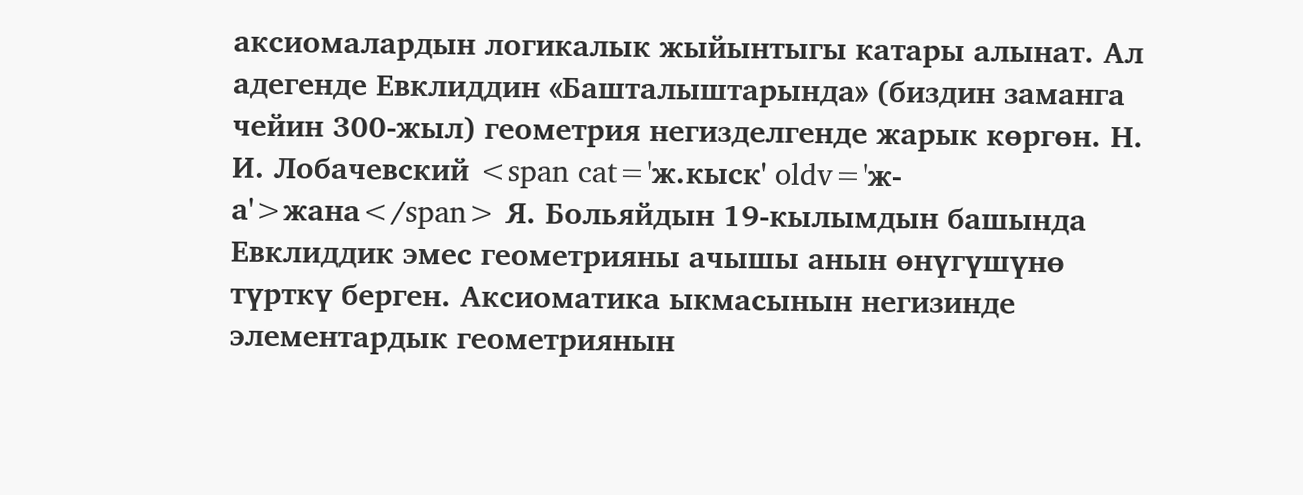аксиомалардын логикалык жыйынтыгы катары алынат. Ал адегенде Евклиддин «Башталыштарында» (биздин заманга чейин 300-жыл) геометрия негизделгенде жарык көргөн. Н. И. Лобачевский <span cat='ж.кыск' oldv='ж-а'>жана</span> Я. Больяйдын 19-кылымдын башында Евклиддик эмес геометрияны ачышы анын өнүгүшүнө түрткү берген. Аксиоматика ыкмасынын негизинде элементардык геометриянын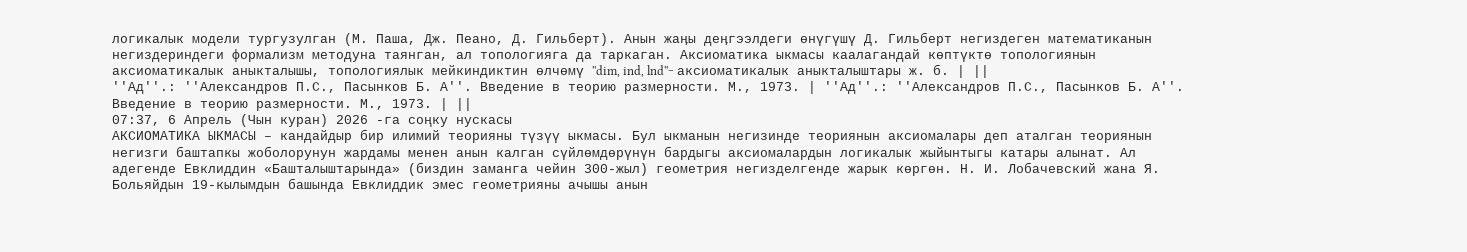логикалык модели тургузулган (М. Паша, Дж. Пеано, Д. Гильберт). Анын жаӊы деӊгээлдеги өнүгүшү Д. Гильберт негиздеген математиканын негиздериндеги формализм методуна таянган, ал топологияга да таркаган. Аксиоматика ыкмасы каалагандай көптүктө топологиянын аксиоматикалык аныкталышы, топологиялык мейкиндиктин өлчөмү ''dim, ind, lnd''‒ аксиоматикалык аныкталыштары ж. б. | ||
''Ад''.: ''Александров П.С., Пасынков Б. А''. Введение в теорию размерности. М., 1973. | ''Ад''.: ''Александров П.С., Пасынков Б. А''. Введение в теорию размерности. М., 1973. | ||
07:37, 6 Апрель (Чын куран) 2026 -га соңку нускасы
АКСИОМАТИКА ЫКМАСЫ ‒ кандайдыр бир илимий теорияны түзүү ыкмасы. Бул ыкманын негизинде теориянын аксиомалары деп аталган теориянын негизги баштапкы жоболорунун жардамы менен анын калган сүйлөмдөрүнүн бардыгы аксиомалардын логикалык жыйынтыгы катары алынат. Ал адегенде Евклиддин «Башталыштарында» (биздин заманга чейин 300-жыл) геометрия негизделгенде жарык көргөн. Н. И. Лобачевский жана Я. Больяйдын 19-кылымдын башында Евклиддик эмес геометрияны ачышы анын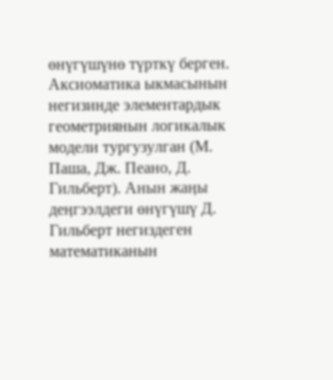өнүгүшүнө түрткү берген. Аксиоматика ыкмасынын негизинде элементардык геометриянын логикалык модели тургузулган (М. Паша, Дж. Пеано, Д. Гильберт). Анын жаӊы деӊгээлдеги өнүгүшү Д. Гильберт негиздеген математиканын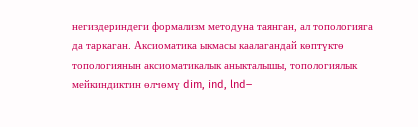негиздериндеги формализм методуна таянган, ал топологияга да таркаган. Аксиоматика ыкмасы каалагандай көптүктө топологиянын аксиоматикалык аныкталышы, топологиялык мейкиндиктин өлчөмү dim, ind, lnd‒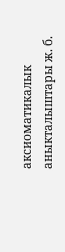аксиоматикалык аныкталыштары ж. б.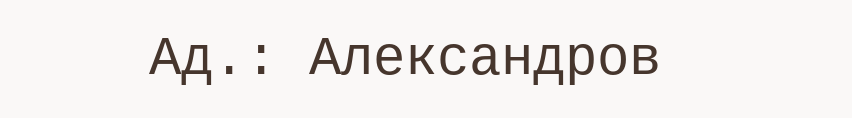Ад.: Александров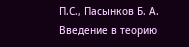П.С., Пасынков Б. А. Введение в теорию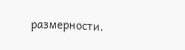размерности.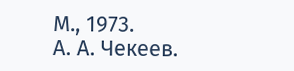М., 1973.
А. А. Чекеев.